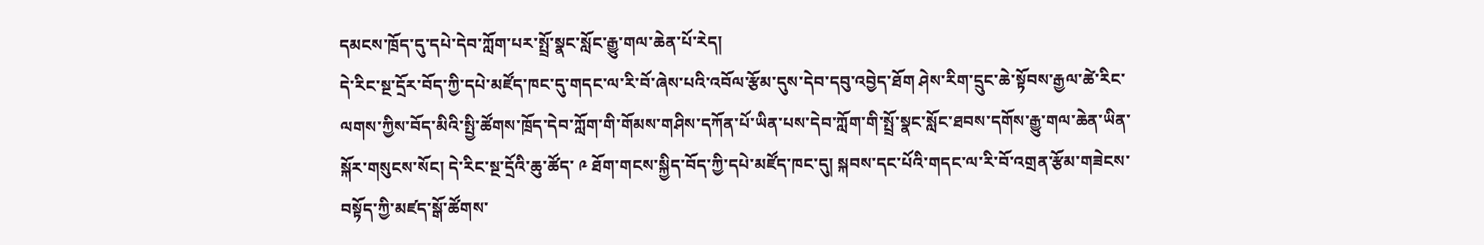དམངས་ཁྲོད་དུ་དཔེ་དེབ་ཀློག་པར་སྤྲོ་སྣང་སློང་རྒྱུ་གལ་ཆེན་པོ་རེད།
དེ་རིང་སྔ་དྲོར་བོད་ཀྱི་དཔེ་མཛོད་ཁང་དུ་གདང་ལ་རི་བོ་ཞེས་པའི་འབོལ་རྩོམ་དུས་དེབ་དབུ་འབྱེད་ཐོག ཤེས་རིག་དྲུང་ཆེ་སྟོབས་རྒྱལ་ཚེ་རིང་ལགས་ཀྱིས་བོད་མིའི་སྤྱི་ཚོགས་ཁྲོད་དེབ་ཀློག་གི་གོམས་གཤིས་དཀོན་པོ་ཡིན་པས་དེབ་ཀློག་གི་སྤྲོ་སྣང་སློང་ཐབས་དགོས་རྒྱུ་གལ་ཆེན་ཡིན་སྐོར་གསུངས་སོང། དེ་རིང་སྔ་དྲོའི་ཆུ་ཚོད་ ༩ ཐོག་གངས་སྐྱིད་བོད་ཀྱི་དཔེ་མཛོད་ཁང་དུ། སྐབས་དང་པོའི་གདང་ལ་རི་བོ་འགྲན་རྩོམ་གཟེངས་བསྟོད་ཀྱི་མཛད་སྒོ་ཚོགས་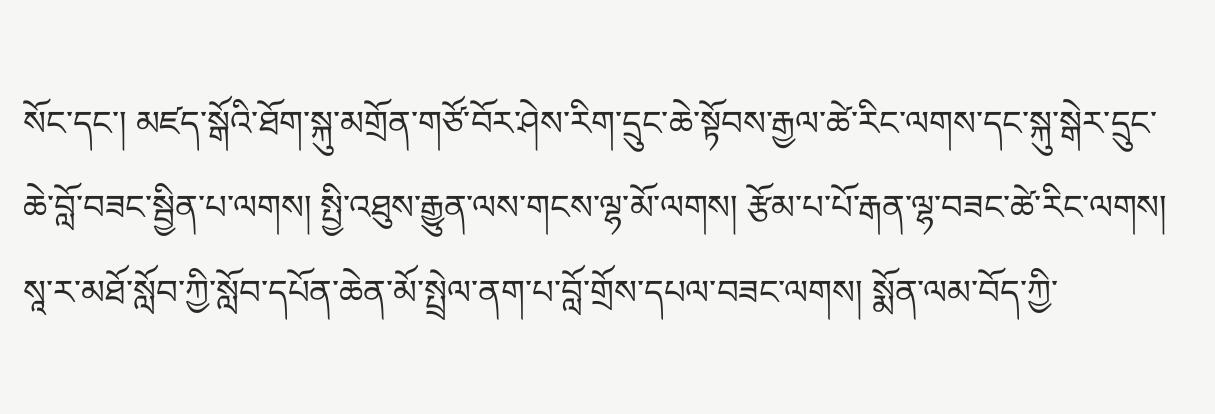སོང་དང་། མཛད་སྒོའི་ཐོག་སྐུ་མགྲོན་གཙོ་བོར་ཤེས་རིག་དྲུང་ཆེ་སྟོབས་རྒྱལ་ཚེ་རིང་ལགས་དང་སྐུ་སྒེར་དྲུང་ཆེ་བློ་བཟང་སྦྱིན་པ་ལགས། སྤྱི་འཐུས་རྒྱུན་ལས་གངས་ལྷ་མོ་ལགས། རྩོམ་པ་པོ་རྒན་ལྷ་བཟང་ཚེ་རིང་ལགས། སཱ་ར་མཐོ་སློབ་ཀྱི་སློབ་དཔོན་ཆེན་མོ་སྤྲེལ་ནག་པ་བློ་གྲོས་དཔལ་བཟང་ལགས། སྨོན་ལམ་བོད་ཀྱི་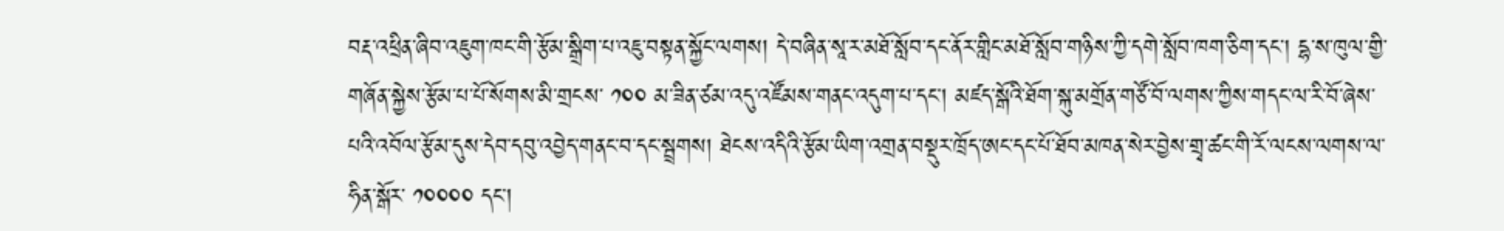བརྡ་འཕྲིན་ཞིབ་འཇུག་ཁང་གི་རྩོམ་སྒྲིག་པ་འཇུ་བསྟན་སྐྱོང་ལགས། དེ་བཞིན་སཱ་ར་མཐོ་སློབ་དང་ནོར་གླིང་མཐོ་སློབ་གཉིས་ཀྱི་དགེ་སློབ་ཁག་ཅིག་དང་། དྷ་ས་ཁུལ་གྱི་གཞོན་སྐྱེས་རྩོམ་པ་པོ་སོགས་མི་གྲངས་ ༡༠༠ མ་ཟིན་ཙམ་འདུ་འཛོམས་གནང་འདུག་པ་དང་། མཛད་སྒོའི་ཐོག་སྐུ་མགྲོན་གཙོ་བོ་ལགས་ཀྱིས་གདང་ལ་རི་བོ་ཞེས་པའི་འབོལ་རྩོམ་དུས་དེབ་དབུ་འབྱེད་གནང་བ་དང་སྦྲགས། ཐེངས་འདིའི་རྩོམ་ཡིག་འགྲན་བསྡུར་ཁྲོད་ཨང་དང་པོ་ཐོབ་མཁན་སེར་བྱེས་གྲྭ་ཚང་གི་རོ་ལངས་ལགས་ལ་ཧིན་སྒོར་ ༡༠༠༠༠ དང་།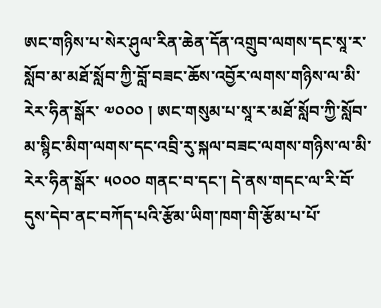ཨང་གཉིས་པ་སེར་ཤུལ་རིན་ཆེན་དོན་འགྲུབ་ལགས་དང་སཱ་ར་སློབ་མ་མཐོ་སློབ་ཀྱི་བློ་བཟང་ཆོས་འབྱོར་ལགས་གཉིས་ལ་མི་རེར་ཧིན་སྒོར་ ༧༠༠༠ ། ཨང་གསུམ་པ་སཱ་ར་མཐོ་སློབ་ཀྱི་སློབ་མ་སྙིང་མིག་ལགས་དང་འབྲི་རུ་སྐལ་བཟང་ལགས་གཉིས་ལ་མི་རེར་ཧིན་སྒོར་ ༥༠༠༠ གནང་བ་དང་། དེ་ནས་གདང་ལ་རི་བོ་དུས་དེབ་ནང་བཀོད་པའི་རྩོམ་ཡིག་ཁག་གི་རྩོམ་པ་པོ་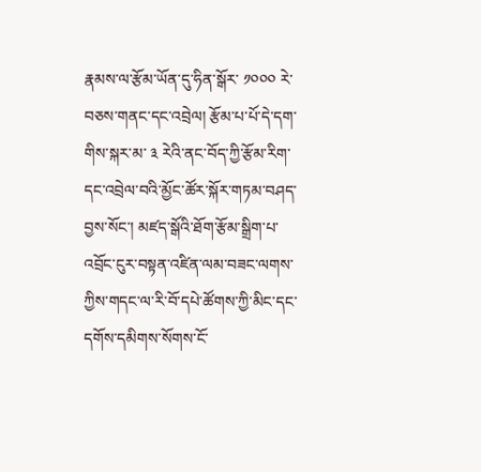རྣམས་ལ་རྩོམ་ཡོན་དུ་ཧིན་སྒོར་ ༡༠༠༠ རེ་བཅས་གནང་དང་འབྲེལ། རྩོམ་པ་པོ་དེ་དག་གིས་སྐར་མ་ ༣ རེའི་ནང་བོད་ཀྱི་རྩོམ་རིག་དང་འབྲེལ་བའི་མྱོང་ཚོར་སྐོར་གཏམ་བཤད་བྱས་སོང་། མཛད་སྒོའི་ཐོག་རྩོམ་སྒྲིག་པ་འབྲོང་ངུར་བསྟན་འཛིན་ལམ་བཟང་ལགས་ཀྱིས་གདང་ལ་རི་བོ་དཔེ་ཚོགས་ཀྱི་མིང་དང་དགོས་དམིགས་སོགས་ངོ་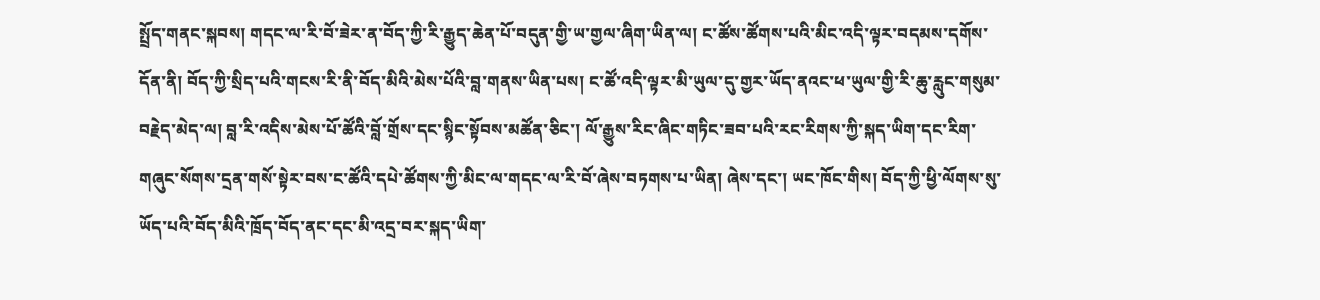སྤྲོད་གནང་སྐབས། གདང་ལ་རི་བོ་ཟེར་ན་བོད་ཀྱི་རི་རྒྱུད་ཆེན་པོ་བདུན་གྱི་ཡ་གྱལ་ཞིག་ཡིན་ལ། ང་ཚོས་ཚོགས་པའི་མིང་འདི་ལྟར་བདམས་དགོས་དོན་ནི། བོད་ཀྱི་སྲིད་པའི་གངས་རི་ནི་བོད་མིའི་མེས་པོའི་བླ་གནས་ཡིན་པས། ང་ཚོ་འདི་ལྟར་མི་ཡུལ་དུ་གྱར་ཡོད་ནའང་ཕ་ཡུལ་གྱི་རི་ཆུ་རླུང་གསུམ་བརྗེད་མེད་ལ། བླ་རི་འདིས་མེས་པོ་ཚོའི་བློ་གྲོས་དང་སྙིང་སྟོབས་མཚོན་ཅིང་། ལོ་རྒྱུས་རིང་ཞིང་གཏིང་ཟབ་པའི་རང་རིགས་ཀྱི་སྐད་ཡིག་དང་རིག་གཞུང་སོགས་དྲན་གསོ་སྟེར་བས་ང་ཚོའི་དཔེ་ཚོགས་ཀྱི་མིང་ལ་གདང་ལ་རི་བོ་ཞེས་བཏགས་པ་ཡིན། ཞེས་དང་། ཡང་ཁོང་གིས། བོད་ཀྱི་ཕྱི་ལོགས་སུ་ཡོད་པའི་བོད་མིའི་ཁྲོད་བོད་ནང་དང་མི་འདྲ་བར་སྐད་ཡིག་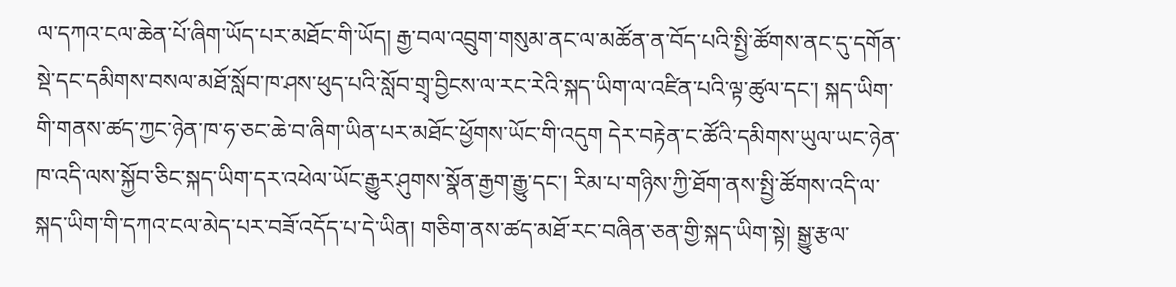ལ་དཀའ་ངལ་ཆེན་པོ་ཞིག་ཡོད་པར་མཐོང་གི་ཡོད། རྒྱ་བལ་འབྲུག་གསུམ་ནང་ལ་མཚོན་ན་བོད་པའི་སྤྱི་ཚོགས་ནང་དུ་དགོན་སྡེ་དང་དམིགས་བསལ་མཐོ་སློབ་ཁ་ཤས་ཕུད་པའི་སློབ་གྲྭ་བྱིངས་ལ་རང་རེའི་སྐད་ཡིག་ལ་འཛིན་པའི་ལྟ་ཚུལ་དང་། སྐད་ཡིག་གི་གནས་ཚད་ཀྱང་ཉེན་ཁ་ཧ་ཅང་ཆེ་བ་ཞིག་ཡིན་པར་མཐོང་ཕྱོགས་ཡོང་གི་འདུག དེར་བརྟེན་ང་ཚོའི་དམིགས་ཡུལ་ཡང་ཉེན་ཁ་འདི་ལས་སྐྱོབ་ཅིང་སྐད་ཡིག་དར་འཕེལ་ཡོང་རྒྱུར་ཤུགས་སྣོན་རྒྱག་རྒྱུ་དང་། རིམ་པ་གཉིས་ཀྱི་ཐོག་ནས་སྤྱི་ཚོགས་འདི་ལ་སྐད་ཡིག་གི་དཀའ་ངལ་མེད་པར་བཟོ་འདོད་པ་དེ་ཡིན། གཅིག་ནས་ཚད་མཐོ་རང་བཞིན་ཅན་གྱི་སྐད་ཡིག་སྟེ། སྒྱུ་རྩལ་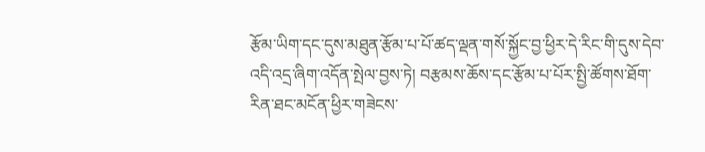རྩོམ་ཡིག་དང་དུས་མཐུན་རྩོམ་པ་པོ་ཚད་ལྡན་གསོ་སྐྱོང་བྱ་ཕྱིར་དེ་རིང་གི་དུས་དེབ་འདི་འདྲ་ཞིག་འདོན་སྤེལ་བྱས་ཏེ། བརྩམས་ཆོས་དང་རྩོམ་པ་པོར་སྤྱི་ཚོགས་ཐོག་རིན་ཐང་མངོན་ཕྱིར་གཟེངས་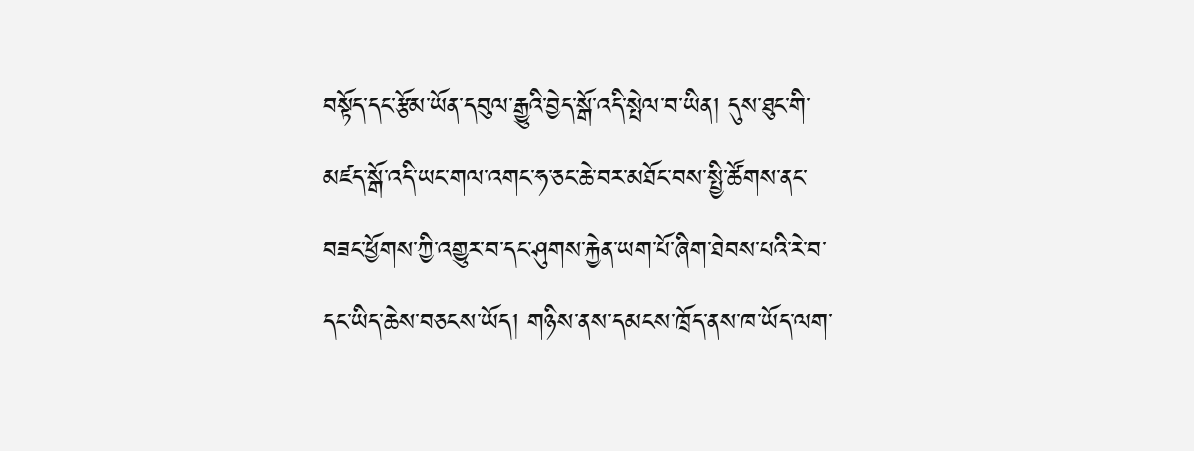བསྟོད་དང་རྩོམ་ཡོན་དབུལ་རྒྱུའི་བྱེད་སྒོ་འདི་སྤེལ་བ་ཡིན། དུས་ཐུང་གི་མཛད་སྒོ་འདི་ཡང་གལ་འགང་ཧ་ཅང་ཆེ་བར་མཐོང་བས་སྤྱི་ཚོགས་ནང་བཟང་ཕྱོགས་ཀྱི་འགྱུར་བ་དང་ཤུགས་རྐྱེན་ཡག་པོ་ཞིག་ཐེབས་པའི་རེ་བ་དང་ཡིད་ཆེས་བཅངས་ཡོད། གཉིས་ནས་དམངས་ཁྲོད་ནས་ཁ་ཡོད་ལག་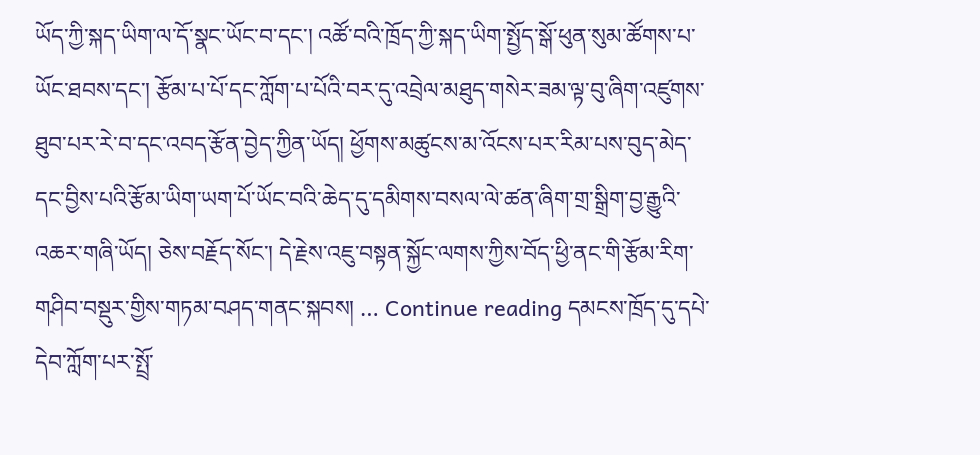ཡོད་ཀྱི་སྐད་ཡིག་ལ་དོ་སྣང་ཡོང་བ་དང་། འཚོ་བའི་ཁྲོད་ཀྱི་སྐད་ཡིག་སྤྱོད་སྒོ་ཕུན་སུམ་ཚོགས་པ་ཡོང་ཐབས་དང་། རྩོམ་པ་པོ་དང་ཀློག་པ་པོའི་བར་དུ་འབྲེལ་མཐུད་གསེར་ཟམ་ལྟ་བུ་ཞིག་འཛུགས་ཐུབ་པར་རེ་བ་དང་འབད་རྩོན་བྱེད་ཀྱིན་ཡོད། ཕྱོགས་མཚུངས་མ་འོངས་པར་རིམ་པས་བུད་མེད་དང་བྱིས་པའི་རྩོམ་ཡིག་ཡག་པོ་ཡོང་བའི་ཆེད་དུ་དམིགས་བསལ་ལེ་ཚན་ཞིག་གྲ་སྒྲིག་བྱ་རྒྱུའི་འཆར་གཞི་ཡོད། ཅེས་བརྗོད་སོང་། དེ་རྗེས་འཇུ་བསྟན་སྐྱོང་ལགས་ཀྱིས་བོད་ཕྱི་ནང་གི་རྩོམ་རིག་གཤིབ་བསྡུར་གྱིས་གཏམ་བཤད་གནང་སྐབས། … Continue reading དམངས་ཁྲོད་དུ་དཔེ་དེབ་ཀློག་པར་སྤྲོ་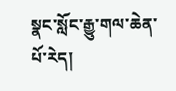སྣང་སློང་རྒྱུ་གལ་ཆེན་པོ་རེད།